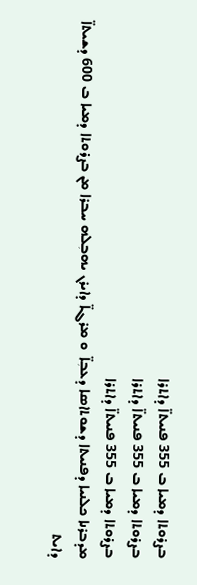ܒܨܪܘܬܐ ܕܡܝܐ ܒ 355 ܦܢܝܬܐ̈ ܕܐܬܪܐ
ܒܨܪܘܬܐ ܕܡܝܐ ܒ 355 ܦܢܝܬܐ̈ ܕܐܬܪܐ
ܒܨܪܘܬܐ ܕܡܝܐ ܒ 355 ܦܢܝܬܐ̈ ܕܐܬܪܐ
ܡܕܒܪܢܐ ܟܠܢܝܐ ܕܦܢܝܬܐ ܕܫܘܬܐܣܐ ܕܥܒܼܐ̈  ܘ ܡܪܓܐ̈ ܕܐܝܪܢ ܝܗܒܼܠܗ ܚܒܪܐ ܡܢ ܒܨܪܘܬܐ ܕܡܝܐ ܒ 600 ܕܫܝܬܐ̈ ܕܐܝܬ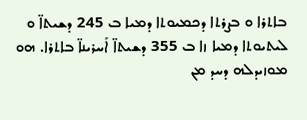ܒܐܬܪܐ ܘ ܒܨܪܬܐ ܕܟܡܝܘܬܐ ܕܡܝܐ ܒ 245 ܕܫܝܬܐ̈ ܘ ܠܝܬܝܘܬܐ ܕܡܝܐ ܙܐ ܒ 355 ܕܫܝܬܐ̈ ܐܰܚܪܝܢܐ̈ ܒܐܬܪܐ. ܗܘ ܡܘܙܝܕܠܗ ܕܚܕ ܡܢ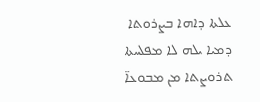ܥܠܬܐ ܕܐܗܐ ܒܨܪܘܬܐ ܕܡܝܐ ܝܠܗ ܠܐ ܡܦܠܚܬܐ ܬܪܘܨܬܐ ܡܢ ܡܒܘܥܐ̈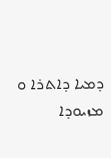ܕܡܝܐ ܕܐܬܪܐ ܘ ܡܙܝܘܕܐ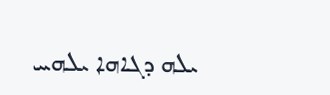ܝܠܗ ܕܓܐܗܐ ܝܠܗܚ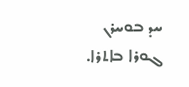ܚܕ ܒܘܚܪܢ ܓܘܪܐ ܒܐܬܪܐ.